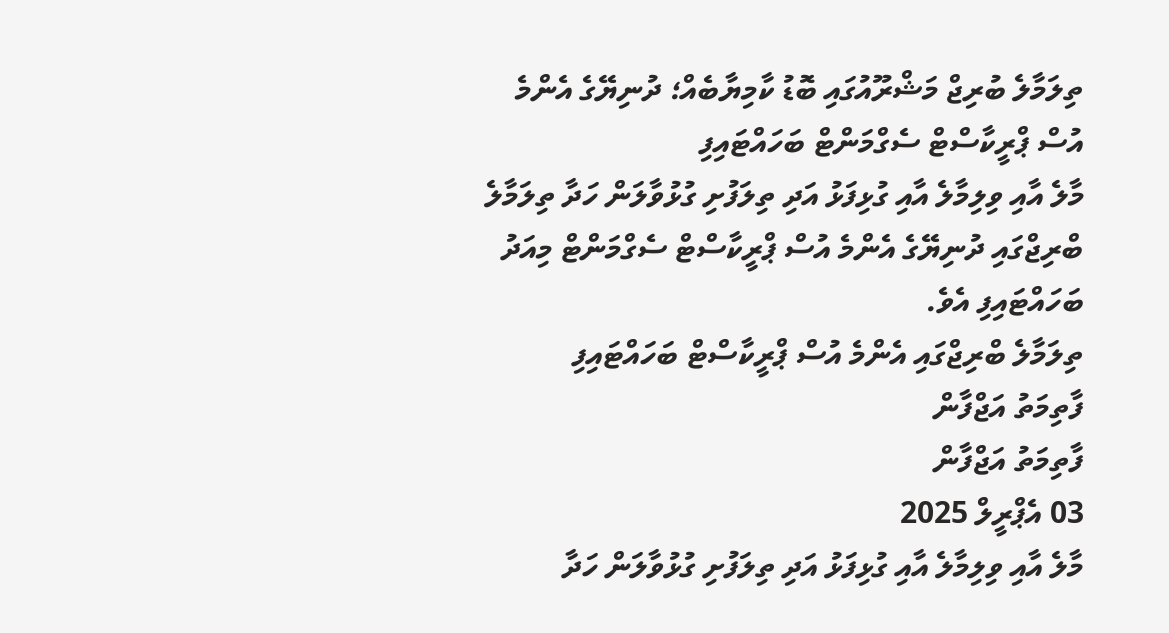ތިލަމާލެ ބުރިޖް މަޝްރޫއުގައި ބޮޑު ކާމިޔާބެއް؛ ދުނިޔޭގެ އެންމެ އުސް ޕްރީކާސްޓް ސެގްމަންޓް ބަހައްޓައިފި
މާލެ އާއި ވިލިމާލެ އާއި ގުޅިފަޅު އަދި ތިލަފުށި ގުޅުވާލަން ހަދާ ތިލަމާލެ ބްރިޖްގައި ދުނިޔޭގެ އެންމެ އުސް ޕްރީކާސްޓް ސެގްމަންޓް މިއަދު ބަހައްޓައިފި އެވެ.
ތިލަމާލެ ބްރިޖްގައި އެންމެ އުސް ޕްރީކާސްޓް ބަހައްޓައިފި
ފާތިމަތު އަޖްފާން
ފާތިމަތު އަޖްފާން
03 އެޕްރީލް 2025
މާލެ އާއި ވިލިމާލެ އާއި ގުޅިފަޅު އަދި ތިލަފުށި ގުޅުވާލަން ހަދާ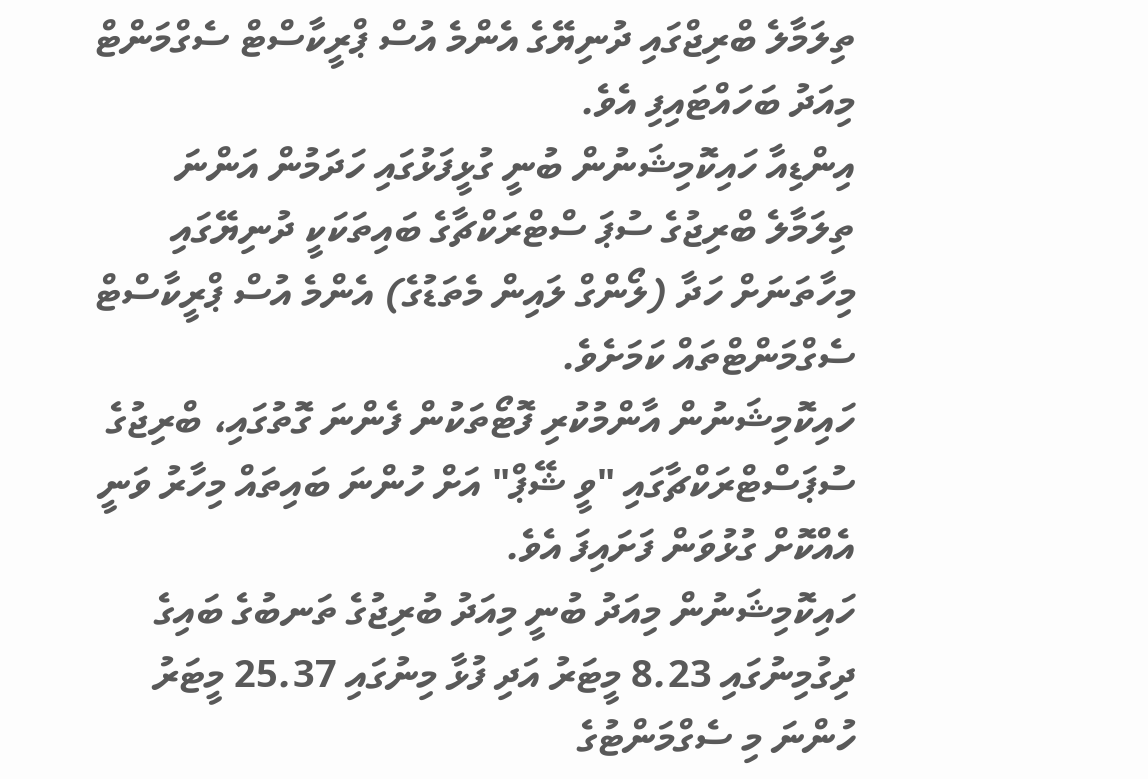ތިލަމާލެ ބްރިޖްގައި ދުނިޔޭގެ އެންމެ އުސް ޕްރީކާސްޓް ސެގްމަންޓް މިއަދު ބަހައްޓައިފި އެވެ.
އިންޑިއާ ހައިކޮމިޝަނުން ބުނީ ގުޅީފަޅުގައި ހަދަމުން އަންނަ ތިލަމާލެ ބްރިޖުގެ ސުޕަ ސްޓްރަކްޗާގެ ބައިތަކަކީ ދުނިޔޭގައި މިހާތަނަށް ހަދާ (ލޯންގް ލައިން މެތަޑުގެ) އެންމެ އުސް ޕްރީކާސްޓް ސެގްމަންޓްތައް ކަމަށެވެ.
ހައިކޮމިޝަނުން އާންމުކުރި ފޮޓޯތަކުން ފެންނަ ގޮތުގައި، ބްރިޖުގެ ސުޕަސްޓްރަކްޗާގައި "ވީ ޝޭޕް" އަށް ހުންނަ ބައިތައް މިހާރު ވަނީ އެއްކޮށް ގުޅުވަން ފަށައިފަ އެވެ.
ހައިކޮމިޝަނުން މިއަދު ބުނީ މިއަދު ބުރިޖުގެ ތަނބުގެ ބައިގެ ދިގުމިނުގައި 8.23 މީޓަރު އަދި ފުޅާ މިނުގައި 25.37 މީޓަރު ހުންނަ މި ސެގްމަންޓުގެ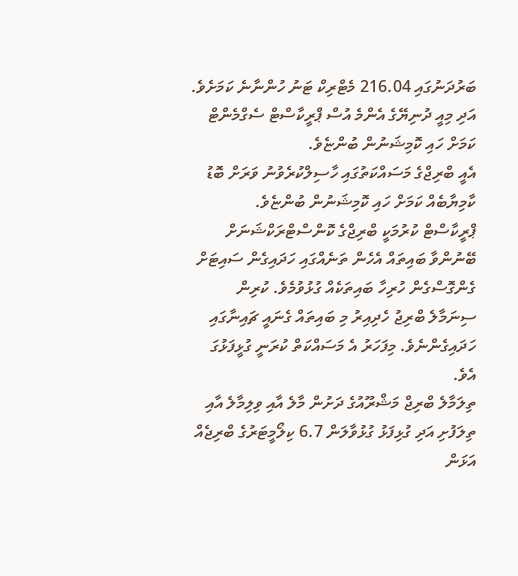ބަރުދަނުގައި 216.04 މެޓްރިކް ޓަނު ހުންނާނެ ކަމަށެވެ. އަދި މިއީ ދުނިޔޭގެ އެންމެ އުސް ޕްރީކާސްޓް ސެގްމެންޓް ކަމަށް ހައި ކޮމިޝަނުން ބުންޏެވެ.
އެއީ ބްރިޖްގެ މަސައްކަތުގައި ހާސިލްކުރެވުނު ވަރަށް ބޮޑު ކާމިޔާބެއް ކަމަށް ހައި ކޮމިޝަނުން ބުންޏެވެ.
ޕްރީކާސްޓް ކުރުމަކީ ބްރިޖްގެ ކޮންސްޓްރަކްޝަނަށް ބޭނުންވާ ބައިތައް އެހެން ތަނެއްގައި ހަދައިގެން ސައިޓަށް ގެންގޮސްގެން ހުރިހާ ބައިތަކެއް ގުޅުވުމެވެ. ކުރިން ސިނަމާލެ ބްރިޖު ހެދިއިރު މި ބައިތައް ގެނައީ ޗައިނާގައި ހަދައިގެންނެވެ. މިފަހަރު އެ މަސައްކަތް ކުރަނީ ގުޅީފަޅުގަ އެވެ.
ތިލަމާލެ ބްރިޖް މަޝްރޫއުގެ ދަށުން މާލެ އާއި ވިލިމާލެ އާއި ތިލަފުށި އަދި ގުޅިފަޅު ގުޅުވާލަން 6.7 ކިލޯމީޓަރުގެ ބްރިޖެއް އަޅަން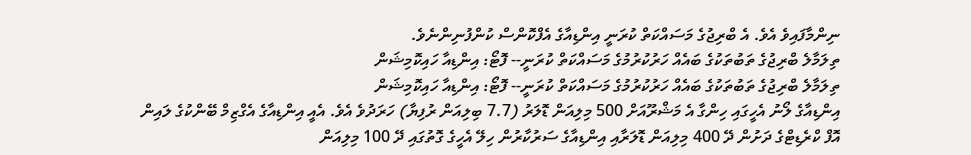ނިންމާފައިވެ އެވެ. އެ ބްރިޖުގެ މަސައްކަތް ކުރަނީ އިންޑިއާގެ އެފްކޮންސް ކުންފުނިންނެވެ.
ތިލަމާލެ ބްރިޖުގެ ތަބުތަކުގެ ބައެއް ހަރުކުރުމުގެ މަސައްކަތް ކުރަނީ-- ފޮޓޯ: އިންޑިއާ ހައިކޮމިޝަން
ތިލަމާލެ ބްރިޖުގެ ތަބުތަކުގެ ބައެއް ހަރުކުރުމުގެ މަސައްކަތް ކުރަނީ-- ފޮޓޯ: އިންޑިއާ ހައިކޮމިޝަން
އިންޑިއާގެ ލޯނު އެހީގައި ހިންގާ އެ މަޝްރޫއަށް 500 މިލިއަން ޑޮލަރު (7.7 ބިލިއަން ރުފިޔާ) ހަރަދުވެ އެވެ. އެއީ އިންޑިއާގެ އެގްޒިމް ބޭންކުގެ ލައިން އޮފް ކްރެޑިޓްގެ ދަށުން ދޭ 400 މިލިއަން ޑޮލަރާއި އިންޑިއާގެ ސަރުކާރުން ހިލޭ އެހީގެ ގޮތުގައި ދޭ 100 މިލިއަން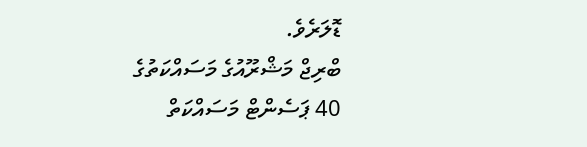ޑޮލަރެވެ.
ބްރިޖް މަޝްރޫއުގެ މަސައްކަތުގެ 40 ޕަސެންޓް މަސައްކަތް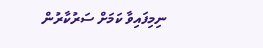ނިމިފައިވާ ކަމަށް ސަރުކާރުން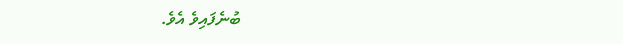ބުނެފައިވެ އެވެ.